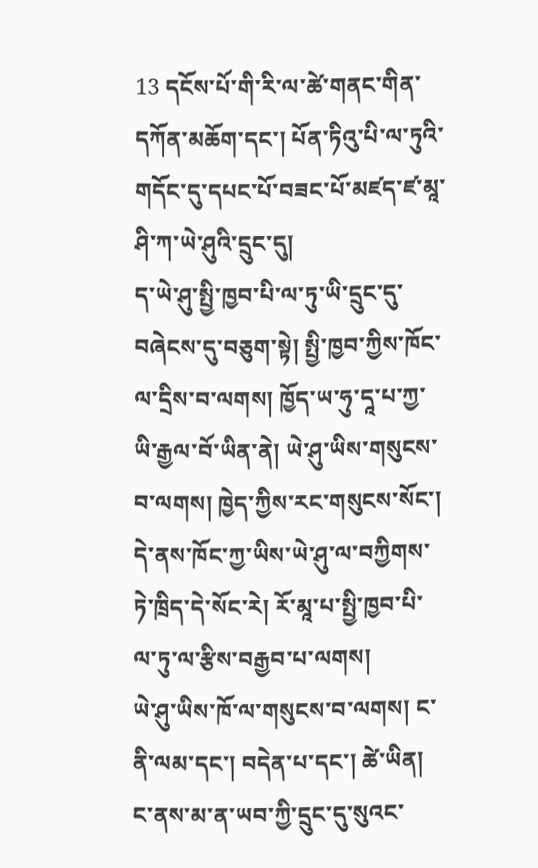13 དངོས་པོ་གི་རི་ལ་ཚེ་གནང་གིན་དཀོན་མཆོག་དང་། པོན་ཏིའུ་པི་ལ་ཏུའི་གདོང་དུ་དཔང་པོ་བཟང་པོ་མཛད་ཛ་མཱ་ཤི་ཀ་ཡེ་ཤུའི་དྲུང་དུ།
ད་ཡེ་ཤུ་སྤྱི་ཁྱབ་པི་ལ་ཏུ་ཡི་དྲུང་དུ་བཞེངས་དུ་བཅུག་སྟེ། སྤྱི་ཁྱབ་ཀྱིས་ཁོང་ལ་དྲིས་བ་ལགས། ཁྱོད་ཡ་ཧུ་དཱ་པ་ཀྱ་ཡི་རྒྱལ་བོ་ཡིན་ནེ། ཡེ་ཤུ་ཡིས་གསུངས་བ་ལགས། ཁྱེད་ཀྱིས་རང་གསུངས་སོང་།
དེ་ནས་ཁོང་ཀྱ་ཡིས་ཡེ་ཤུ་ལ་བཀྱིགས་ཏེ་ཁྲིད་དེ་སོང་རེ། རོ་མཱ་པ་སྤྱི་ཁྱབ་པི་ལ་ཏུ་ལ་རྩིས་བརྒྱབ་པ་ལགས།
ཡེ་ཤུ་ཡིས་ཁོ་ལ་གསུངས་བ་ལགས། ང་ནི་ལམ་དང་། བདེན་པ་དང་། ཚེ་ཡིན། ང་ནས་མ་ན་ཡབ་ཀྱི་དྲུང་དུ་སུའང་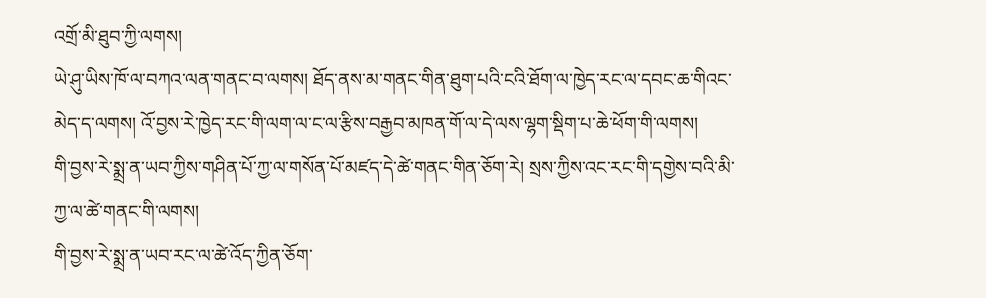འགྲོ་མི་ཐུབ་ཀྱི་ལགས།
ཡེ་ཤུ་ཡིས་ཁོ་ལ་བཀའ་ལན་གནང་བ་ལགས། ཐོད་ནས་མ་གནང་གིན་ཐུག་པའི་ངའི་ཐོག་ལ་ཁྱེད་རང་ལ་དབང་ཆ་གིའང་མེད་ད་ལགས། འོ་བྱས་རེ་ཁྱེད་རང་གི་ལག་ལ་ང་ལ་རྩིས་བརྒྱབ་མཁན་གོ་ལ་དེ་ལས་ལྷག་སྡིག་པ་ཆེ་ཕོག་གི་ལགས།
གི་བྱས་རེ་སྨྲ་ན་ཡབ་ཀྱིས་གཤིན་པོ་ཀྱ་ལ་གསོན་པོ་མཛད་དེ་ཚེ་གནང་གིན་ཅོག་རེ། སྲས་ཀྱིས་འང་རང་གི་དགྱེས་བའི་མི་ཀྱ་ལ་ཚེ་གནང་གི་ལགས།
གི་བྱས་རེ་སྨྲ་ན་ཡབ་རང་ལ་ཚེ་འོད་ཀྱིན་ཅོག་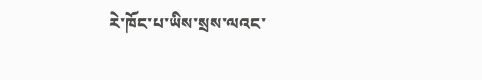རེ་ཁོང་པ་ཡིས་སྲས་ལའང་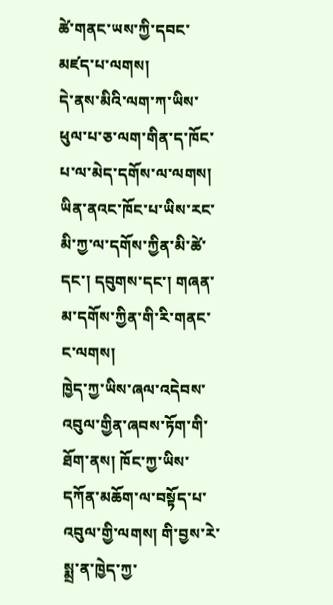ཚེ་གནང་ཡས་ཀྱི་དབང་མཛད་པ་ལགས།
དེ་ནས་མིའི་ལག་ཀ་ཡིས་ཕུལ་པ་ཅ་ལག་གིན་ད་ཁོང་པ་ལ་མེད་དགོས་ལ་ལགས། ཡིན་ནའང་ཁོང་པ་ཡིས་རང་མི་ཀྱ་ལ་དགོས་ཀྱིན་མི་ཚེ་དང་། དབུགས་དང་། གཞན་མ་དགོས་ཀྱིན་གི་རི་གནང་ང་ལགས།
ཁྱེད་ཀྱ་ཡིས་ཞལ་འདེབས་འབུལ་གྱིན་ཞབས་ཏོག་གི་ཐོག་ནས། ཁོང་ཀྱ་ཡིས་དཀོན་མཆོག་ལ་བསྟོད་པ་འབུལ་གྱི་ལགས། གི་བྱས་རེ་སྨྲ་ན་ཁྱེད་ཀྱ་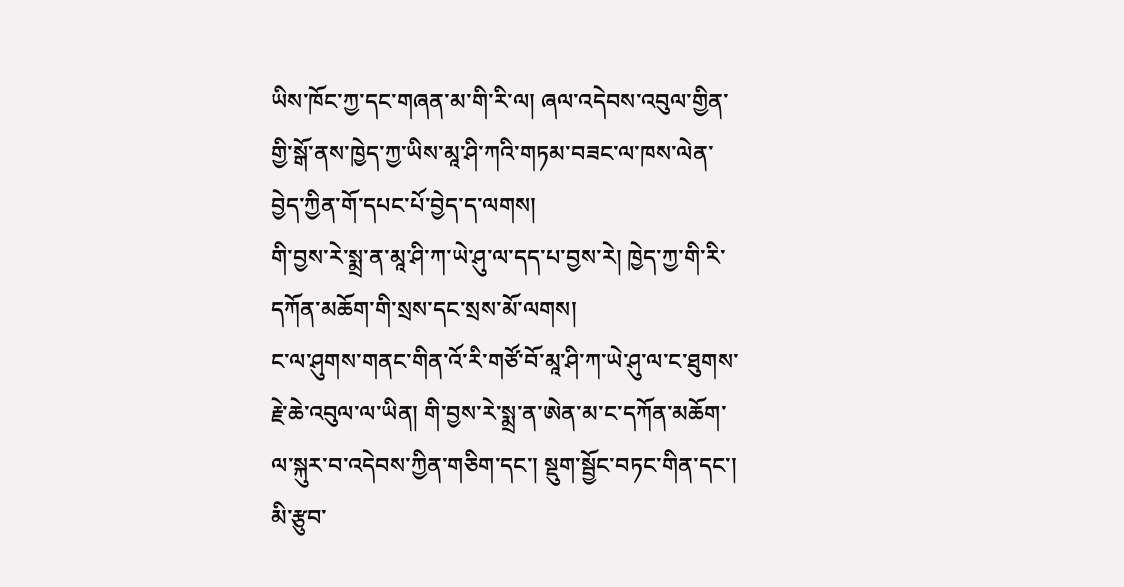ཡིས་ཁོང་ཀྱ་དང་གཞན་མ་གི་རི་ལ། ཞལ་འདེབས་འབུལ་གྱིན་གྱི་སྒོ་ནས་ཁྱེད་ཀྱ་ཡིས་མཱ་ཤི་ཀའི་གཏམ་བཟང་ལ་ཁས་ལེན་བྱེད་ཀྱིན་གོ་དཔང་པོ་བྱེད་ད་ལགས།
གི་བྱས་རེ་སྨྲ་ན་མཱ་ཤི་ཀ་ཡེ་ཤུ་ལ་དད་པ་བྱས་རེ། ཁྱེད་ཀྱ་གི་རི་དཀོན་མཆོག་གི་སྲས་དང་སྲས་མོ་ལགས།
ང་ལ་ཤུགས་གནང་གིན་འོ་རི་གཙོ་བོ་མཱ་ཤི་ཀ་ཡེ་ཤུ་ལ་ང་ཐུགས་རྗེ་ཆེ་འབུལ་ལ་ཡིན། གི་བྱས་རེ་སྨྲ་ན་ཨེན་མ་ང་དཀོན་མཆོག་ལ་སྐུར་བ་འདེབས་ཀྱིན་གཅིག་དང་། སྡུག་སྦྱོང་བཏང་གིན་དང་། མི་རྩུབ་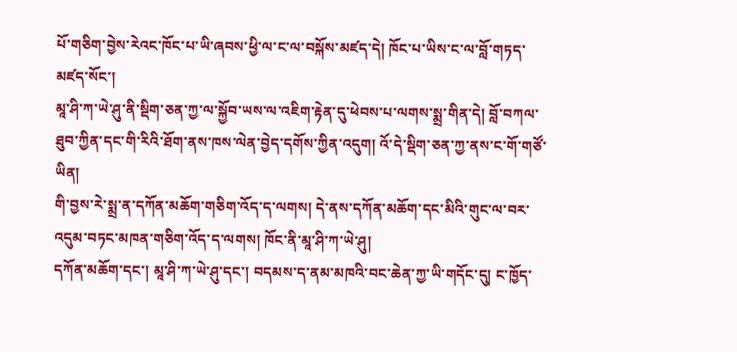པོ་གཅིག་བྱེས་རེའང་ཁོང་པ་ཡི་ཞབས་ཕྱི་ལ་ང་ལ་བསྐོས་མཛད་དེ། ཁོང་པ་ཡིས་ང་ལ་བློ་གཏད་མཛད་སོང་།
མཱ་ཤི་ཀ་ཡེ་ཤུ་ནི་སྡིག་ཅན་ཀྱ་ལ་སྐྱོབ་ཡས་ལ་འཇིག་རྟེན་དུ་ཕེབས་པ་ལགས་སྨྲ་གིན་དེ། བློ་བཀལ་ཐུབ་ཀྱིན་དང་གི་རིའི་ཐོག་ནས་ཁས་ལེན་བྱེད་དགོས་ཀྱིན་འདུག། འོ་དེ་སྡིག་ཅན་ཀྱ་ནས་ང་གོ་གཙོ་ཡིན།
གི་བྱས་རེ་སྨྲ་ན་དཀོན་མཆོག་གཅིག་འོད་ད་ལགས། དེ་ནས་དཀོན་མཆོག་དང་མིའི་གུང་ལ་བར་འདུམ་བཏང་མཁན་གཅིག་འོད་ད་ལགས། ཁོང་ནི་མཱ་ཤི་ཀ་ཡེ་ཤུ།
དཀོན་མཆོག་དང་། མཱ་ཤི་ཀ་ཡེ་ཤུ་དང་། བདམས་ད་ནམ་མཁའི་བང་ཆེན་ཀྱ་ཡི་གདོང་དུ། ང་ཁྱོད་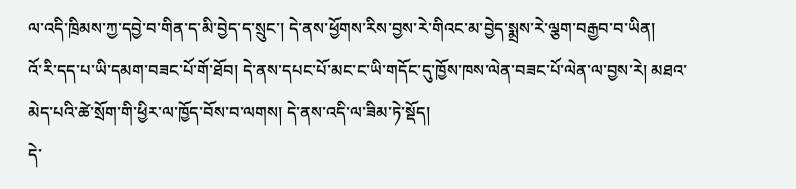ལ་འདི་ཁྲིམས་ཀྱ་དབྱེ་བ་གིན་ད་མི་བྱེད་ད་སྲུང་། དེ་ནས་ཕྱོགས་རིས་བྱས་རེ་གིའང་མ་བྱེད་སྨྲས་རེ་ལྕག་བརྒྱབ་བ་ཡིན།
འོ་རི་དད་པ་ཡི་དམག་བཟང་པོ་གོ་ཐོབ། དེ་ནས་དཔང་པོ་མང་ང་ཡི་གདོང་དུ་ཁྱོས་ཁས་ལེན་བཟང་པོ་ལེན་ལ་བྱས་རེ། མཐའ་མེད་པའི་ཚེ་སྲོག་གི་ཕྱིར་ལ་ཁྱོད་བོས་བ་ལགས། དེ་ནས་འདི་ལ་ཟིམ་ཏེ་སྡོད།
དེ་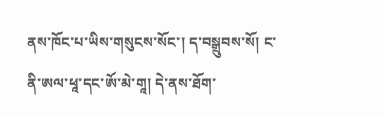ནས་ཁོང་པ་ཡིས་གསུངས་སོང་། ད་བསྒྲུབས་སོ། ང་ནི་ཨལ་ཕཱ་དང་ཨོ་མེ་གཱ། དེ་ནས་ཐོག་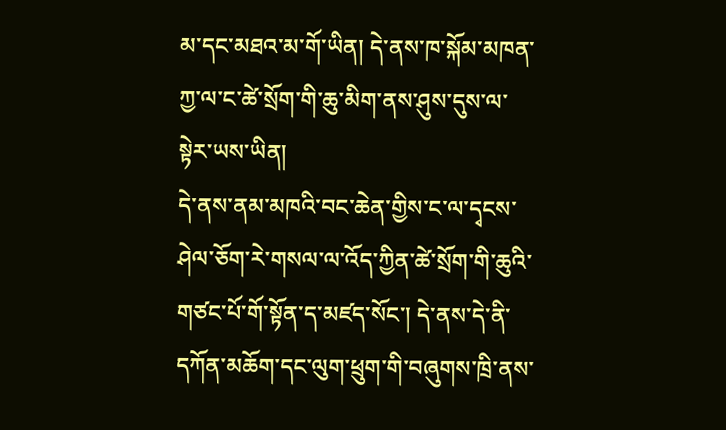མ་དང་མཐའ་མ་གོ་ཡིན། དེ་ནས་ཁ་སྐོམ་མཁན་ཀྱ་ལ་ང་ཚེ་སྲོག་གི་ཆུ་མིག་ནས་ཤུས་དུས་ལ་སྟེར་ཡས་ཡིན།
དེ་ནས་ནམ་མཁའི་བང་ཆེན་གྱིས་ང་ལ་དྭངས་ཤེལ་ཅོག་རེ་གསལ་ལ་འོད་ཀྱིན་ཚེ་སྲོག་གི་ཆུའི་གཙང་པོ་གོ་སྟོན་ད་མཛད་སོང་། དེ་ནས་དེ་ནི་དཀོན་མཆོག་དང་ལུག་ཕྲུག་གི་བཞུགས་ཁྲི་ནས་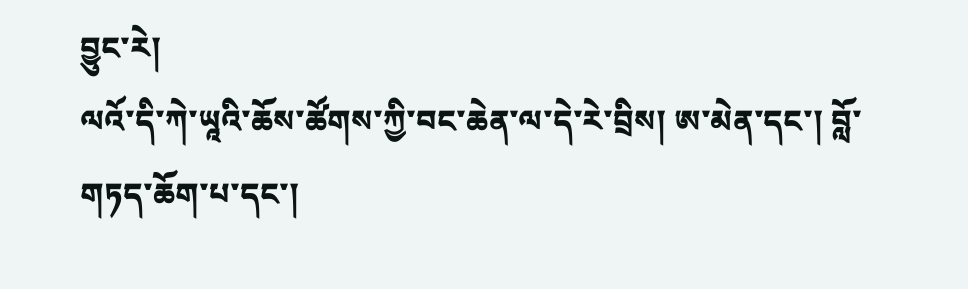བྱུང་རེ།
ལའོ་དི་ཀེ་ཡཱའི་ཆོས་ཚོགས་ཀྱི་བང་ཆེན་ལ་དེ་རེ་བྲིས། ཨ་མེན་དང་། བློ་གཏད་ཆོག་པ་དང་།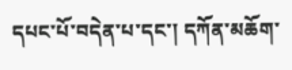དཔང་པོ་བདེན་པ་དང་། དཀོན་མཆོག་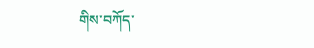གིས་བཀོད་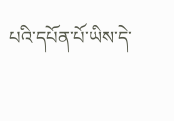པའི་དཔོན་པོ་ཡིས་དེ་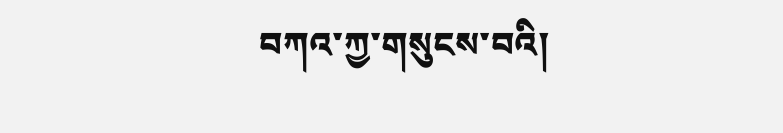བཀའ་ཀྱ་གསུངས་བའི།